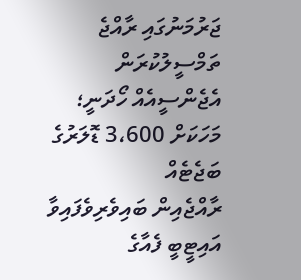ޖަރުމަނުގައި ރާއްޖެ ތަމްސީލުކުރަން އެޖެންސީއެއް ހޯދަނީ؛ މަހަކަށް 3،600 ޑޮލަރުގެ ބަޖެޓެއް
ރާއްޖެއިން ބައިވެރިވެފައިވާ އައިޓީބީ ފެއާގެ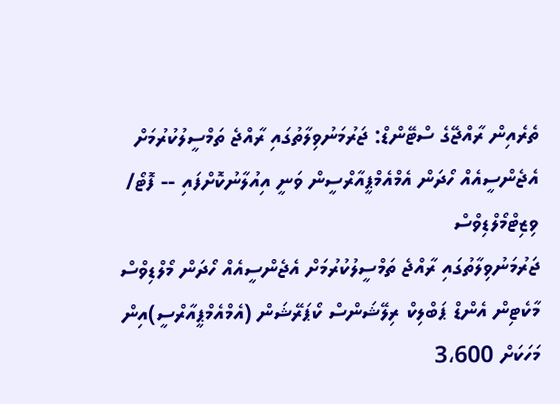ތެރެއިން ރާއްޖޭގެ ސްޓޭންޑް: ޖަރުމަނުވިލާތުގައި ރާއްޖެ ތަމްސީލުކުރުމަށް އެޖެންސީއެއް ހޯދަން އެމްއެމްޕީއާރްސީން ވަނީ އިއުލާނުކޮށްފައި -- ފޮޓޯ/ ވިޒިޓްމޯލްޑިވްސް
ޖަރުމަނުވިލާތުގައި ރާއްޖެ ތަމްސީލުކުރުމަށް އެޖެންސީއެއް ހޯދަން މޯލްޑިވްސް މާކެޓިން އެންޑް ޕަބްލިކް ރިލޭޝަންސް ކޯޕަރޭޝަން (އެމްއެމްޕީއާރްސީ)އިން މަހަކަށް 3،600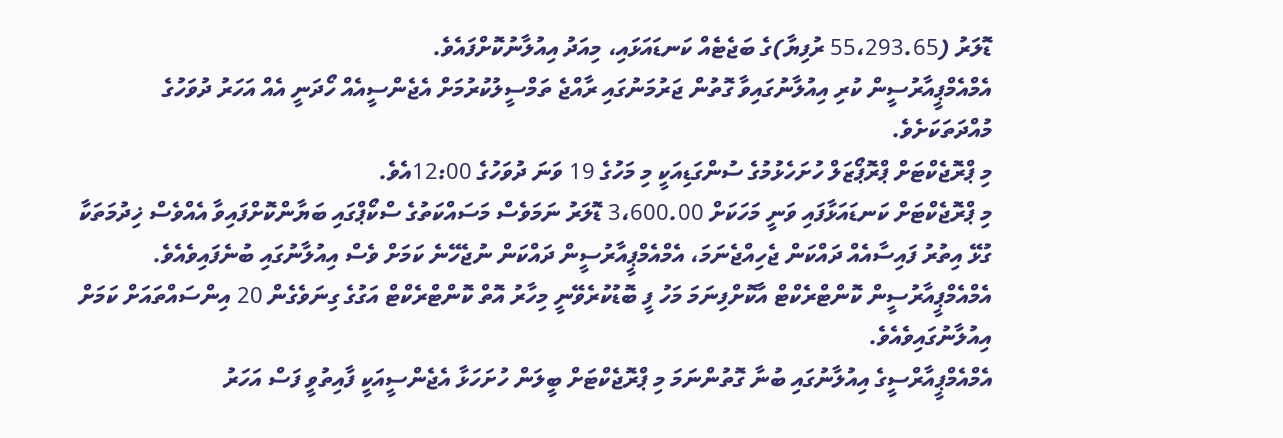ޑޮލަރު (55،293.65 ރުފިޔާ)ގެ ބަޖެޓެއް ކަނޑައަޅައި، މިއަދު އިއުލާނުކޮށްފައެވެ.
އެމްއެމްޕީއާރުސީން ކުރި އިއުލާނުގައިވާ ގޮތުން ޖަރުމަނުގައި ރާއްޖެ ތަމްސީލުކުރުމަށް އެޖެންސީއެއް ހޯދަނީ އެއް އަހަރު ދުވަހުގެ މުއްދަތަކަށެވެ.
މި ޕްރޮޖެކްޓަށް ޕްރޮޕޯޒަލް ހުށަހެޅުމުގެ ސުންގަޑިއަކީ މި މަހުގެ 19 ވަނަ ދުވަހުގެ 12:00އެވެ.
މި ޕްރޮޖެކްޓަށް ކަނޑައަޅާފައި ވަނީ މަހަކަށް 3،600.00 ޑޮލަރު ނަމަވެސް މަސައްކަތުގެ ސްކޯޕްގައި ބަޔާންކޮށްފައިވާ އެއްވެސް ޚިދުމަތަކާ ގުޅޭ އިތުރު ފައިސާއެއް ދައްކަން ޖެހިއްޖެނަމަ، އެމްއެމްޕީއާރުސީން ދައްކަން ނުޖެހޭނެ ކަމަށް ވެސް އިއުލާނުގައި ބުނެފައިވެއެވެ.
އެމްއެމްޕީއާރުސީން ކޮންޓްރެކްޓް އާކޮށްފިނަމަ މަހު ފީ ބޮޑުކުރެވޭނީ މިހާރު އޮތް ކޮންޓްރެކްޓް އަގުގެ ގިނަވެގެން 20 އިންސައްތައަށް ކަމަށް އިއުލާނުގައިވެއެވެ.
އެމްއެމްޕީއާރްސީގެ އިއުލާނުގައި ބުނާ ގޮތުންނަމަ މި ޕްރޮޖެކްޓަށް ބީލަން ހުށަހަޅާ އެޖެންސީއަކީ ފާއިތުވީ ފަސް އަހަރު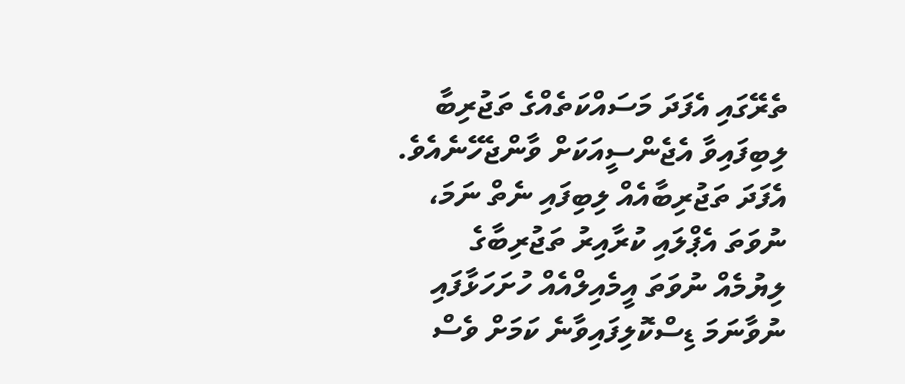ތެރޭގައި އެފަދަ މަސައްކަތެއްގެ ތަޖުރިބާ ލިބިފައިވާ އެޖެންސީއަކަށް ވާންޖެހޭނެއެވެ. އެފަދަ ތަޖުރިބާއެއް ލިބިފައި ނެތް ނަމަ، ނުވަތަ އެޕްލައި ކުރާއިރު ތަޖުރިބާގެ ލިޔުމެއް ނުވަތަ އީމެއިލްއެއް ހުށަހަޅާފައި ނުވާނަމަ ޑިސްކޮލިފައިވާނެ ކަމަށް ވެސް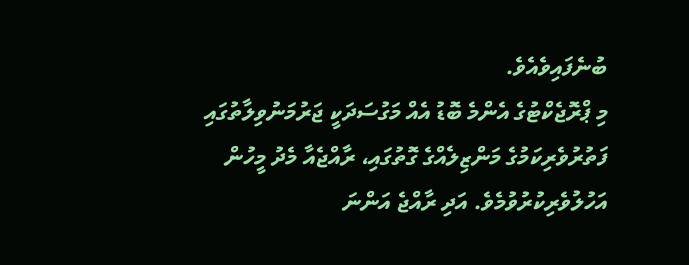ބުނެފައިވެއެވެ.
މި ޕްރޮޖެކްޓުގެ އެންމެ ބޮޑު އެއް މަގުސަދަކީ ޖަރުމަނުވިލާތުގައި ފަތުރުވެރިކަމުގެ މަންޒިލެއްގެ ގޮތުގައި، ރާއްޖެއާ މެދު މީހުން އަހުލުވެރިކުރުވުމެވެ. އަދި ރާއްޖެ އަންނަ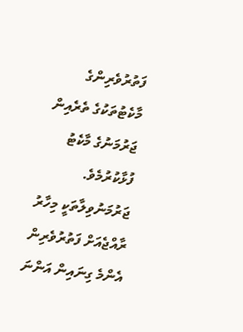ފަތުރުވެރިންގެ މާކެޓުތަކުގެ ތެރެއިން ޖަރުމަނުގެ މާކެޓު ފުޅާކުރުމެވެ.
ޖަރުމަނުވިލާތަކީ މިހާރު ރާއްޖެއަށް ފަތުރުވެރިން އެންމެ ގިނައިން އަންނަ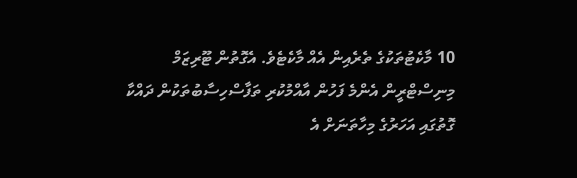10 މާކެޓުތަކުގެ ތެރެއިން އެއް މާކެޓެވެ. އެގޮތުން ޓޫރިޒަމް މިނިސްޓްރީން އެންމެ ފަހުން އާއްމުކުރި ތަފާސްހިސާބުތަކުން ދައްކާ ގޮތުގައި އަހަރުގެ މިހާތަނަށް އެ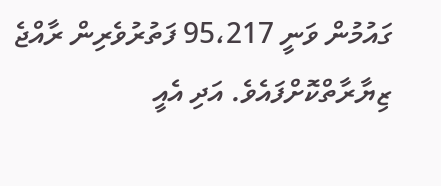ގައުމުން ވަނީ 95،217 ފަތުރުވެރިން ރާއްޖެ ޒިޔާރާތްކޮށްފައެވެ. އަދި އެއީ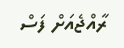ރާއްޖެއަށް ފަސް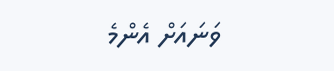ވަނައަށް އެންމެ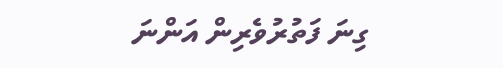ގިނަ ފަތުރުވެރިން އަންނަ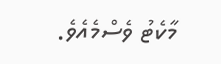މާކެޓު ވެސްމެއެވެ.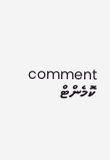comment ކޮމެންޓް